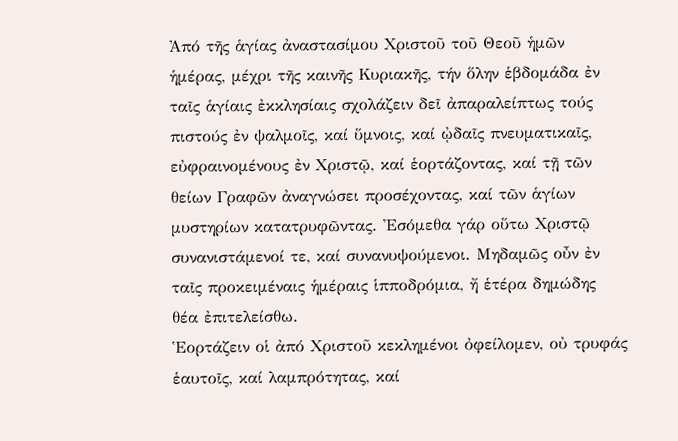Ἀπό τῆς ἁγίας ἀναστασίμου Χριστοῦ τοῦ Θεοῦ ἡμῶν ἡμέρας, μέχρι τῆς καινῆς Κυριακῆς, τήν ὅλην ἑβδομάδα ἐν ταῖς ἁγίαις ἐκκλησίαις σχολάζειν δεῖ ἀπαραλείπτως τούς πιστούς ἐν ψαλμοῖς, καί ὕμνοις, καί ᾠδαῖς πνευματικαῖς, εὐφραινομένους ἐν Χριστῷ, καί ἑορτάζοντας, καί τῇ τῶν θείων Γραφῶν ἀναγνώσει προσέχοντας, καί τῶν ἁγίων μυστηρίων κατατρυφῶντας. Ἐσόμεθα γάρ οὕτω Χριστῷ συνανιστάμενοί τε, καί συνανυψούμενοι. Μηδαμῶς οὖν ἐν ταῖς προκειμέναις ἡμέραις ἱπποδρόμια, ἤ ἑτέρα δημώδης θέα ἐπιτελείσθω.
Ἑορτάζειν οἱ ἀπό Χριστοῦ κεκλημένοι ὀφείλομεν, οὐ τρυφάς ἑαυτοῖς, καί λαμπρότητας, καί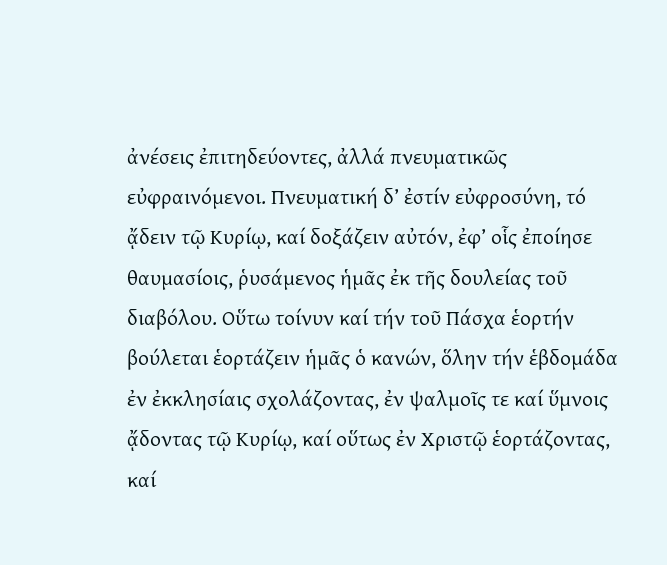ἀνέσεις ἐπιτηδεύοντες, ἀλλά πνευματικῶς εὐφραινόμενοι. Πνευματική δ’ ἐστίν εὐφροσύνη, τό ᾄδειν τῷ Κυρίῳ, καί δοξάζειν αὐτόν, ἐφ’ οἷς ἐποίησε θαυμασίοις, ῥυσάμενος ἡμᾶς ἐκ τῆς δουλείας τοῦ διαβόλου. Οὕτω τοίνυν καί τήν τοῦ Πάσχα ἑορτήν βούλεται ἑορτάζειν ἡμᾶς ὁ κανών, ὅλην τήν ἑβδομάδα ἐν ἐκκλησίαις σχολάζοντας, ἐν ψαλμοῖς τε καί ὕμνοις ᾄδοντας τῷ Κυρίῳ, καί οὕτως ἐν Χριστῷ ἑορτάζοντας, καί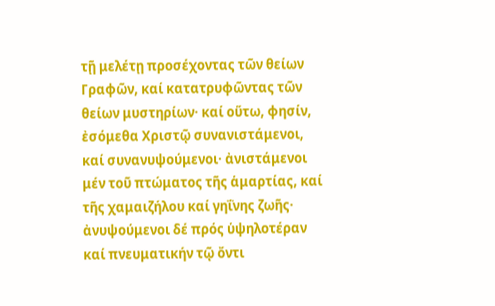τῇ μελέτῃ προσέχοντας τῶν θείων Γραφῶν, καί κατατρυφῶντας τῶν θείων μυστηρίων· καί οὕτω, φησίν, ἐσόμεθα Χριστῷ συνανιστάμενοι, καί συνανυψούμενοι· ἀνιστάμενοι μέν τοῦ πτώματος τῆς ἁμαρτίας, καί τῆς χαμαιζήλου καί γηΐνης ζωῆς· ἀνυψούμενοι δέ πρός ὑψηλοτέραν καί πνευματικήν τῷ ὄντι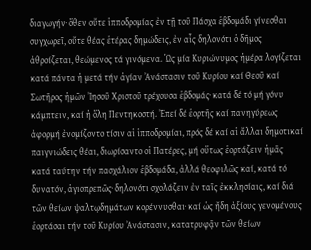διαγωγήν· ὅθεν οὔτε ἱπποδρομίας ἐν τῇ τοῦ Πάσχα ἑβδομάδι γίνεσθαι συγχωρεῖ, οὔτε θέας ἑτέρας δημώδεις, ἐν αἷς δηλονότι ὁ δῆμος ἀθροίζεται, θεώμενος τά γινόμενα. Ὡς μία Κυριώνυμος ἡμέρα λογίζεται κατά πάντα ἡ μετά τήν ἁγίαν Ἀνάστασιν τοῦ Κυρίου καί Θεοῦ καί Σωτῆρος ἡμῶν Ἰησοῦ Χριστοῦ τρέχουσα ἑβδομάς· κατά δέ τό μή γόνυ κάμπτειν, καί ἡ ὅλη Πεντηκοστή. Ἐπεί δέ ἑορτῆς καί πανηγύρεως ἀφορμή ἐνομίζοντο τίσιν αἱ ἱπποδρομίαι, πρός δέ καί αἱ ἄλλαι δημοτικαί παιγνιώδεις θέαι, διωρίσαντο οἱ Πατέρες, μή οὕτως ἑορτάζειν ἡμᾶς κατά ταύτην τήν πασχάλιον ἑβδομάδα, ἀλλά θεοφιλῶς καί, κατά τό δυνατόν, ἁγιοπρεπῶς· δηλονότι σχολάζειν ἐν ταῖς ἐκκλησίαις, καί διά τῶν θείων ψαλτῳδημάτων κορέννυσθαι· καί ὡς ἤδη ἀξίους γενομένους ἑορτάσαι τήν τοῦ Κυρίου Ἀνάστασιν, κατατρυφᾷν τῶν θείων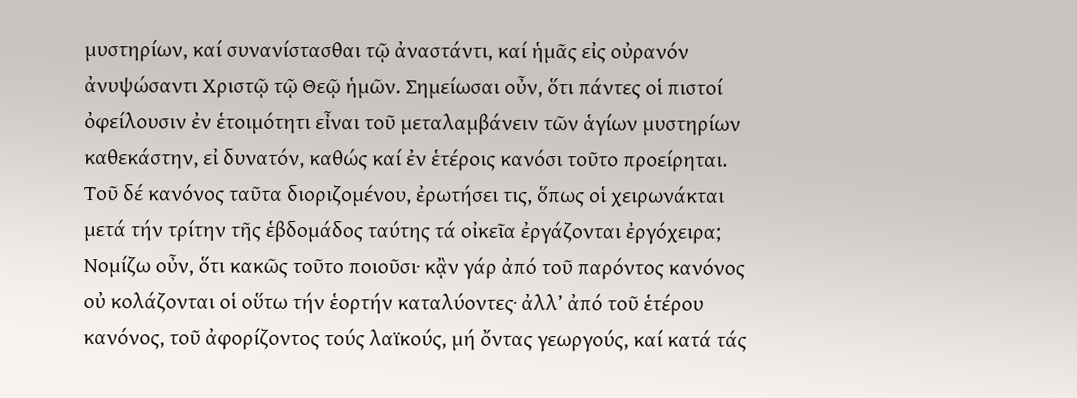μυστηρίων, καί συνανίστασθαι τῷ ἀναστάντι, καί ἡμᾶς εἰς οὐρανόν ἀνυψώσαντι Χριστῷ τῷ Θεῷ ἡμῶν. Σημείωσαι οὖν, ὅτι πάντες οἱ πιστοί ὀφείλουσιν ἐν ἑτοιμότητι εἶναι τοῦ μεταλαμβάνειν τῶν ἁγίων μυστηρίων καθεκάστην, εἰ δυνατόν, καθώς καί ἐν ἑτέροις κανόσι τοῦτο προείρηται. Τοῦ δέ κανόνος ταῦτα διοριζομένου, ἐρωτήσει τις, ὅπως οἱ χειρωνάκται μετά τήν τρίτην τῆς ἑβδομάδος ταύτης τά οἰκεῖα ἐργάζονται ἐργόχειρα; Νομίζω οὖν, ὅτι κακῶς τοῦτο ποιοῦσι· κᾂν γάρ ἀπό τοῦ παρόντος κανόνος οὐ κολάζονται οἱ οὕτω τήν ἑορτήν καταλύοντες· ἀλλ’ ἀπό τοῦ ἑτέρου κανόνος, τοῦ ἀφορίζοντος τούς λαϊκούς, μή ὄντας γεωργούς, καί κατά τάς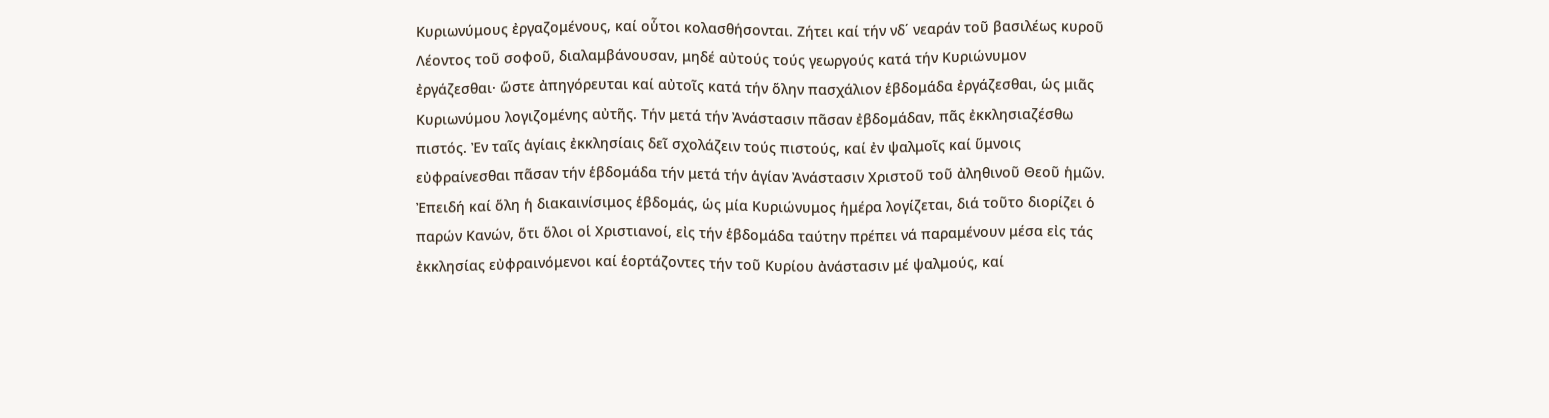Κυριωνύμους ἐργαζομένους, καί οὗτοι κολασθήσονται. Ζήτει καί τήν νδ΄ νεαράν τοῦ βασιλέως κυροῦ Λέοντος τοῦ σοφοῦ, διαλαμβάνουσαν, μηδέ αὐτούς τούς γεωργούς κατά τήν Κυριώνυμον ἐργάζεσθαι· ὥστε ἀπηγόρευται καί αὐτοῖς κατά τήν ὅλην πασχάλιον ἑβδομάδα ἐργάζεσθαι, ὡς μιᾶς Κυριωνύμου λογιζομένης αὐτῆς. Τήν μετά τήν Ἀνάστασιν πᾶσαν ἐβδομάδαν, πᾶς ἐκκλησιαζέσθω πιστός. Ἐν ταῖς ἁγίαις ἐκκλησίαις δεῖ σχολάζειν τούς πιστούς, καί ἐν ψαλμοῖς καί ὕμνοις εὐφραίνεσθαι πᾶσαν τήν ἑβδομάδα τήν μετά τήν ἁγίαν Ἀνάστασιν Χριστοῦ τοῦ ἀληθινοῦ Θεοῦ ἡμῶν. Ἐπειδή καί ὅλη ἡ διακαινίσιμος ἑβδομάς, ὡς μία Κυριώνυμος ἡμέρα λογίζεται, διά τοῦτο διορίζει ὁ παρών Κανών, ὅτι ὅλοι οἱ Χριστιανοί, εἰς τήν ἑβδομάδα ταύτην πρέπει νά παραμένουν μέσα εἰς τάς ἐκκλησίας εὐφραινόμενοι καί ἑορτάζοντες τήν τοῦ Κυρίου ἀνάστασιν μέ ψαλμούς, καί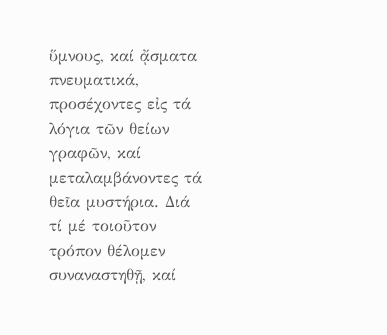ὕμνους, καί ᾄσματα πνευματικά, προσέχοντες εἰς τά λόγια τῶν θείων γραφῶν, καί μεταλαμβάνοντες τά θεῖα μυστήρια. Διά τί μέ τοιοῦτον τρόπον θέλομεν συναναστηθῇ, καί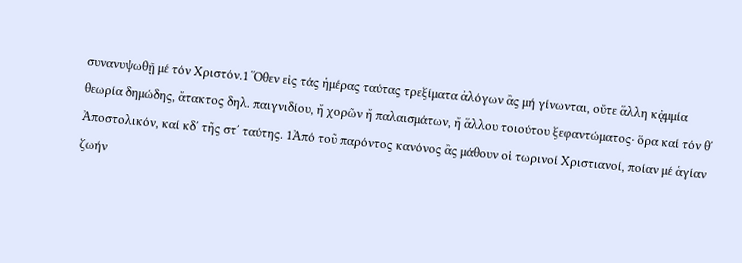συνανυψωθῇ μέ τόν Χριστόν.1 Ὅθεν εἰς τάς ἡμέρας ταύτας τρεξίματα ἀλόγων ἂς μή γίνωνται, οὔτε ἅλλη κᾀμμία θεωρία δημώδης, ἄτακτος δηλ. παιγνιδίου, ἤ χορῶν ἤ παλαισμάτων, ἤ ἅλλου τοιούτου ξεφαντώματος∙ ὅρα καί τόν θ΄ Ἀποστολικόν, καί κδ΄ τῆς στ΄ ταύτης. 1Ἀπό τοῦ παρόντος κανόνος ἂς μάθουν οἱ τωρινοί Χριστιανοί, ποίαν μέ ἁγίαν ζωήν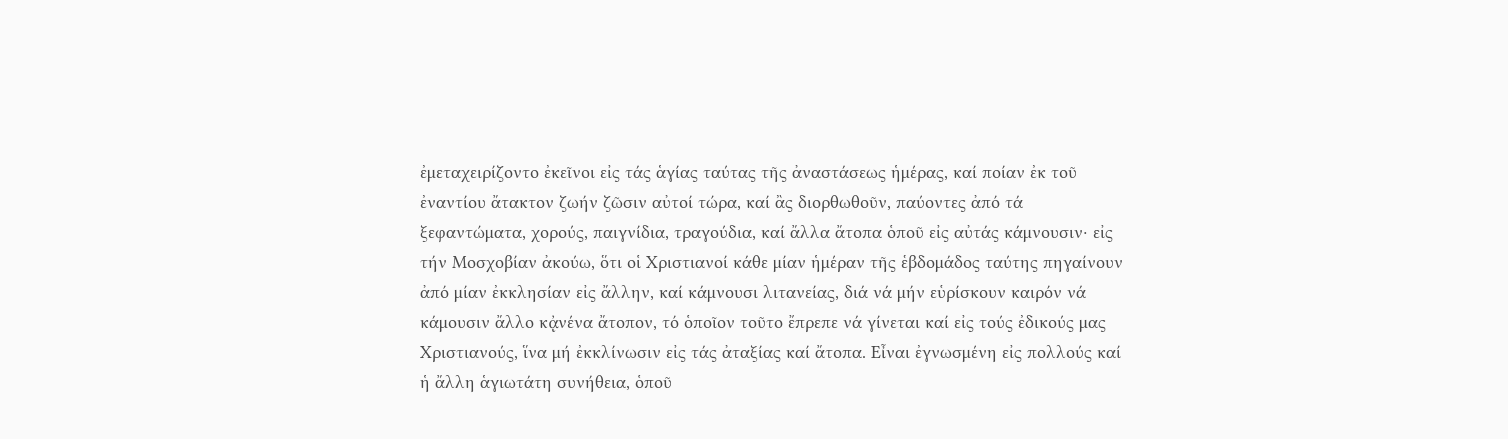ἐμεταχειρίζοντο ἐκεῖνοι εἰς τάς ἁγίας ταύτας τῆς ἀναστάσεως ἡμέρας, καί ποίαν ἐκ τοῦ ἐναντίου ἄτακτον ζωήν ζῶσιν αὐτοί τώρα, καί ἂς διορθωθοῦν, παύοντες ἀπό τά ξεφαντώματα, χορούς, παιγνίδια, τραγούδια, καί ἄλλα ἄτοπα ὁποῦ εἰς αὐτάς κάμνουσιν∙ εἰς τήν Μοσχοβίαν ἀκούω, ὅτι οἱ Χριστιανοί κάθε μίαν ἡμέραν τῆς ἑβδομάδος ταύτης πηγαίνουν ἀπό μίαν ἐκκλησίαν εἰς ἄλλην, καί κάμνουσι λιτανείας, διά νά μήν εὑρίσκουν καιρόν νά κάμουσιν ἄλλο κᾀνένα ἄτοπον, τό ὁποῖον τοῦτο ἔπρεπε νά γίνεται καί εἰς τούς ἐδικούς μας Χριστιανούς, ἵνα μή ἐκκλίνωσιν εἰς τάς ἀταξίας καί ἄτοπα. Εἶναι ἐγνωσμένη εἰς πολλούς καί ἡ ἄλλη ἁγιωτάτη συνήθεια, ὁποῦ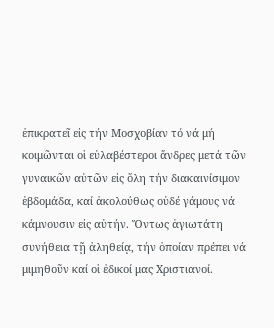ἐπικρατεῖ εἰς τήν Μοσχοβίαν τό νά μή κοιμῶνται οἱ εὐλαβέστεροι ἄνδρες μετά τῶν γυναικῶν αὐτῶν εἰς ὅλη τήν διακαινίσιμον ἑβδομάδα, καί ἀκολούθως οὐδέ γάμους νά κάμνουσιν εἰς αὐτήν. Ὄντως ἁγιωτάτη συνήθεια τῇ ἀληθείᾳ, τήν ὁποίαν πρέπει νά μιμηθοῦν καί οἱ ἐδικοί μας Χριστιανοί.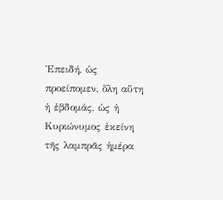Ἐπειδή, ὡς προείπομεν, ὅλη αὕτη ἡ ἑβδομάς, ὡς ἡ Κυριώνυμος ἐκείνη τῆς λαμπρᾶς ἡμέρα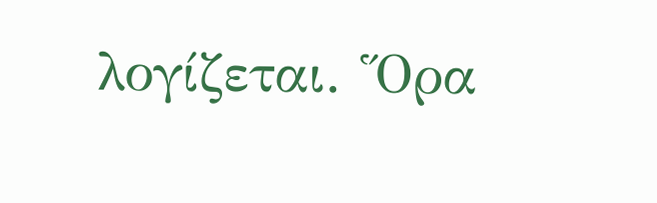λογίζεται. Ὅρα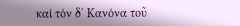καί τόν δ΄ Κανόνα τοῦ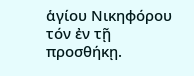ἁγίου Νικηφόρου τόν ἐν τῇ προσθήκῃ.